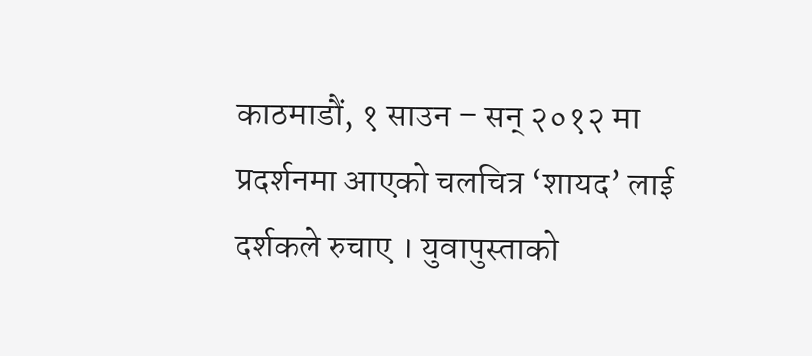काठमाडौं, १ साउन – सन् २०१२ मा प्रदर्शनमा आएको चलचित्र ‘शायद’ लाई दर्शकले रुचाए । युवापुस्ताको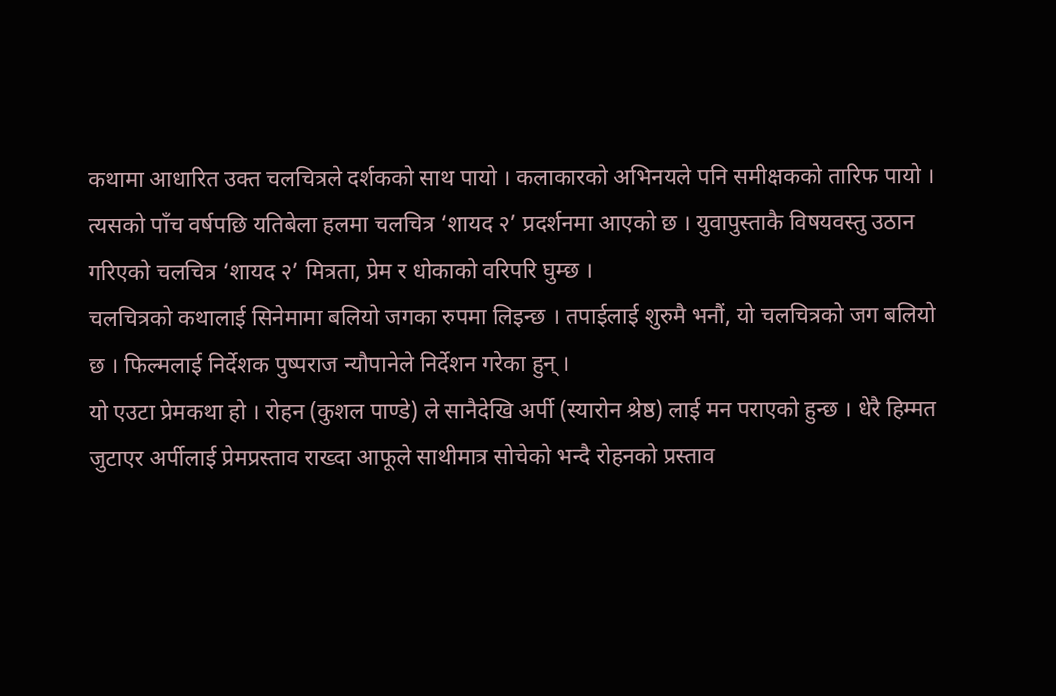कथामा आधारित उक्त चलचित्रले दर्शकको साथ पायो । कलाकारको अभिनयले पनि समीक्षकको तारिफ पायो ।
त्यसको पाँच वर्षपछि यतिबेला हलमा चलचित्र ‘शायद २’ प्रदर्शनमा आएको छ । युवापुस्ताकै विषयवस्तु उठान गरिएको चलचित्र ‘शायद २’ मित्रता, प्रेम र धोकाको वरिपरि घुम्छ ।
चलचित्रको कथालाई सिनेमामा बलियो जगका रुपमा लिइन्छ । तपाईलाई शुरुमै भनौं, यो चलचित्रको जग बलियो छ । फिल्मलाई निर्देशक पुष्पराज न्यौपानेले निर्देशन गरेका हुन् ।
यो एउटा प्रेमकथा हो । रोहन (कुशल पाण्डे) ले सानैदेखि अर्पी (स्यारोन श्रेष्ठ) लाई मन पराएको हुन्छ । धेरै हिम्मत जुटाएर अर्पीलाई प्रेमप्रस्ताव राख्दा आफूले साथीमात्र सोचेको भन्दै रोहनको प्रस्ताव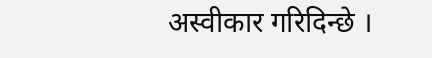अस्वीकार गरिदिन्छे ।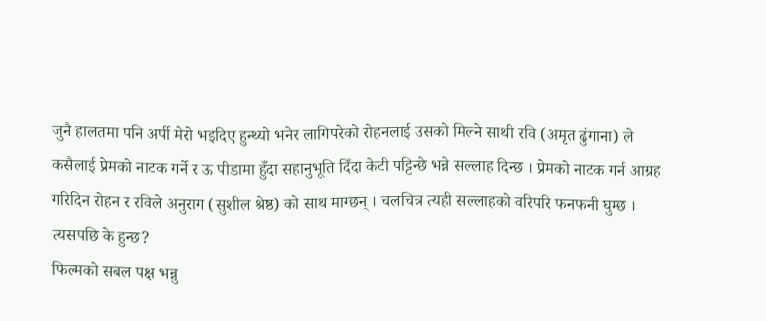जुनै हालतमा पनि अर्पी मेरो भइदिए हुन्थ्यो भनेर लागिपरेको रोहनलाई उसको मिल्ने साथी रवि (अमृत ढुंगाना) ले कसैलाई प्रेमको नाटक गर्ने र ऊ पीडामा हुँदा सहानुभूति दिँदा केटी पट्टिन्छे भन्ने सल्लाह दिन्छ । प्रेमको नाटक गर्न आग्रह गरिदिन रोहन र रविले अनुराग (सुशील श्रेष्ठ) को साथ माग्छन् । चलचित्र त्यही सल्लाहको वरिपरि फनफनी घुम्छ । त्यसपछि के हुन्छ?
फिल्मको सबल पक्ष भन्नु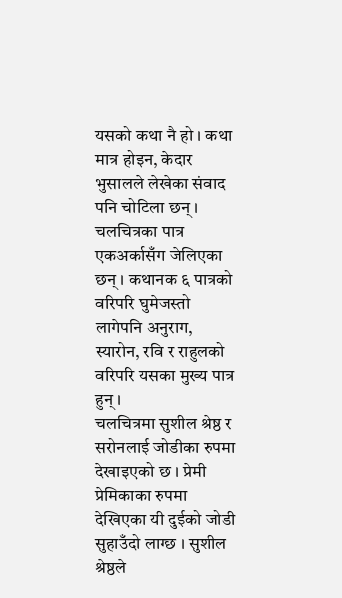यसको कथा नै हो । कथा मात्र होइन, केदार भुसालले लेखेका संवाद पनि चोटिला छन् । चलचित्रका पात्र एकअर्कासँग जेलिएका छन् । कथानक ६ पात्रको वरिपरि घुमेजस्तो लागेपनि अनुराग, स्यारोन, रवि र राहुलको वरिपरि यसका मुख्य पात्र हुन् ।
चलचित्रमा सुशील श्रेष्ठ र सरोनलाई जोडीका रुपमा देखाइएको छ । प्रेमी प्रेमिकाका रुपमा देखिएका यी दुईको जोडी सुहाउँदो लाग्छ । सुशील श्रेष्ठले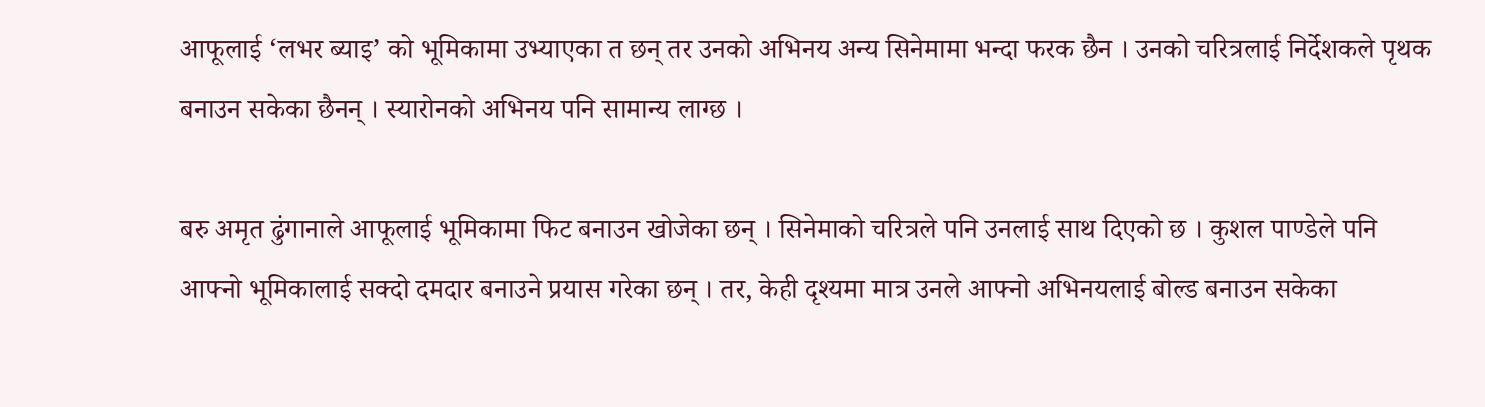आफूलाई ‘लभर ब्याइ’ को भूमिकामा उभ्याएका त छन् तर उनको अभिनय अन्य सिनेमामा भन्दा फरक छैन । उनको चरित्रलाई निर्देशकले पृथक बनाउन सकेका छैनन् । स्यारोनको अभिनय पनि सामान्य लाग्छ ।

बरु अमृत ढुंगानाले आफूलाई भूमिकामा फिट बनाउन खोजेका छन् । सिनेमाको चरित्रले पनि उनलाई साथ दिएको छ । कुशल पाण्डेले पनि आफ्नो भूमिकालाई सक्दो दमदार बनाउने प्रयास गरेका छन् । तर, केही दृश्यमा मात्र उनले आफ्नो अभिनयलाई बोल्ड बनाउन सकेका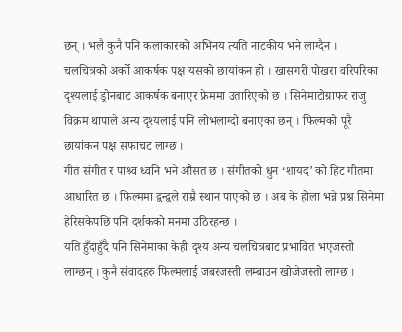छन् । भलै कुनै पनि कलाकारको अभिनय त्यति नाटकीय भने लाग्दैन ।
चलचित्रको अर्को आकर्षक पक्ष यसको छायांकन हो । खासगरी पोखरा वरिपरिका दृश्यलाई ड्रोनबाट आकर्षक बनाएर फ्रेममा उतारिएको छ । सिनेमाटोग्राफर राजु विक्रम थापाले अन्य दृश्यलाई पनि लोभलाग्दो बनाएका छन् । फिल्मको पूरै छायांकन पक्ष सफाचट लाग्छ ।
गीत संगीत र पाश्र्व ध्वनि भने औसत छ । संगीतको धुन ‘शायद’ को हिट गीतमा आधारित छ । फिल्ममा द्वन्द्वले राम्रै स्थान पाएको छ । अब के होला भन्ने प्रश्न सिनेमा हेरिसकेपछि पनि दर्शकको मनमा उठिरहन्छ ।
यति हुँदाहुँदै पनि सिनेमाका केही दृश्य अन्य चलचित्रबाट प्रभावित भएजस्तो लाग्छन् । कुनै संवादहरु फिल्मलाई जबरजस्ती लम्बाउन खोजेजस्तो लाग्छ ।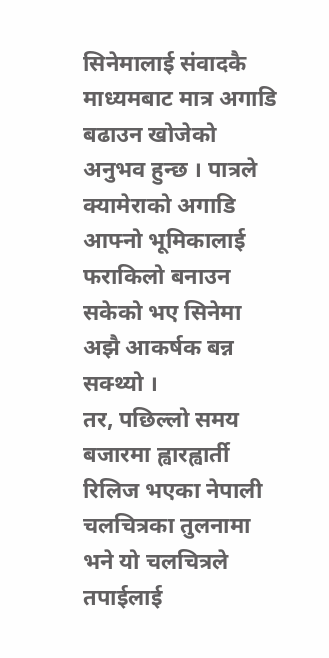सिनेमालाई संवादकै माध्यमबाट मात्र अगाडि बढाउन खोजेको अनुभव हुन्छ । पात्रले क्यामेराको अगाडि आफ्नो भूमिकालाई फराकिलो बनाउन सकेको भए सिनेमा अझै आकर्षक बन्न सक्थ्यो ।
तर, पछिल्लो समय बजारमा ह्वारह्वार्ती रिलिज भएका नेपाली चलचित्रका तुलनामा भने यो चलचित्रले तपाईलाई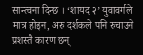सान्त्वना दिन्छ । ‘शायद २’ युवावर्गले मात्र होइन, अरु दर्शकले पनि रुचाउने प्रशस्तै कारण छन्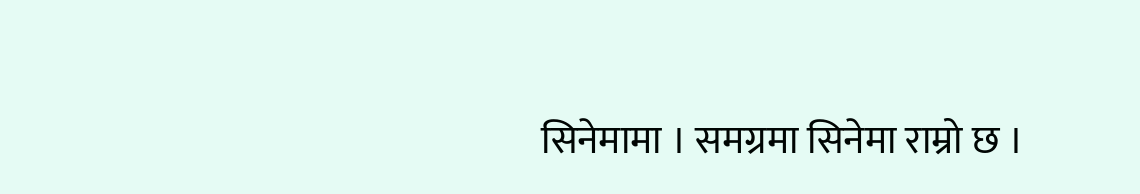सिनेमामा । समग्रमा सिनेमा राम्रो छ ।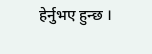हेर्नुभए हुन्छ ।